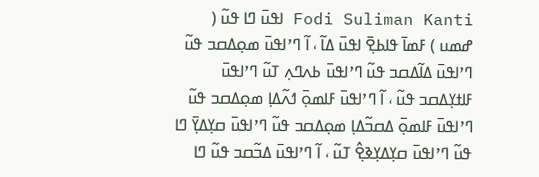Fodi Suliman Kanti ߊߟߎ߫ ߣߊ ߟߎ߬ ( ߝߘߎ ) ߓߘߊ߫ ߟߊߕߐ߲߫ ߊߟߎ߫ ߡߊ߬ ، ߊ߬ ߣߴߊߟߎ߫ ߘߋ߲ߡߛߏ ߟߎ߬ ߣߴߊߟߎ߫ ߡߊ߬ߡߛߏ ߟߎ߬ ߣߴߊߟߎ߫ ߕߍߣߍ߲ ߠߎ߬ ߣߴߊߟߎ߫ ߓߊߙߌ߲ߡߛߏ ߟߎ߬ ، ߊ߬ ߣߴߊߟߎ߫ ߓߊߘߋ߲߫ ߗߍ߬ߡߊ߲ ߘߋ߲ߡߛߏ ߟߎ߬ ߣߴߊߟߎ߫ ߓߊߘߋ߲߫ ߡߛߏ߬ߡߊ߲ ߘߋ߲ߡߛߏ ߟߎ߬ ߣߴߊߟߎ߫ ߛߌ߲ߡߌ߲߫ ߣߊ ߟߎ߬ ߣߴߊߟߎ߫ ߛߌ߲ߡߌ߲ߢߐ߲߮ ߠߎ߬ ، ߊ߬ ߣߴߊߟߎ߫ ߡߏ߬ߛߏ ߟߎ߬ ߣߊ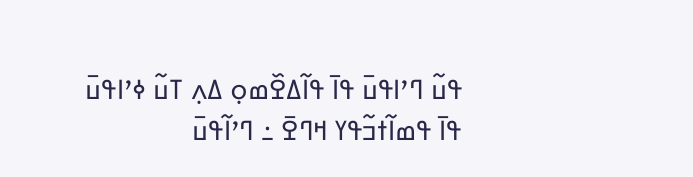ߟߎ߬ ߣߴߊߟߎ߫ ߟߊ߫ ߟߊ߬ߡߐ߰ߘߋ߲ ߡߍ߲ ߠߎ߬ ߦߴߊߟߎ߫ ߟߊ߫ ߟߘߊ߬ߙߏ߬ߟߌ ߞߣߐ߫ ߸ ߣߴߊ߬ߟߎ߫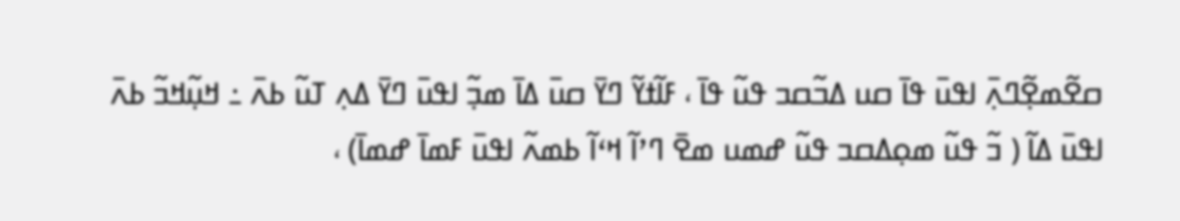ߛߐ߬ߘߐ߲߬ߣߍ߲߫ ߊߟߎ߫ ߟߊ߫ ߛߎ ߡߏ߬ߛߏ ߟߎ߬ ߟߊ߫ ، ߓߊ߬ߙߌ߬ ߣߌ߫ ߛߎ߫ ߡߊ߫ ߘߏ߲߬ ߊߟߎ߫ ߣߌ߫ ߡߍ߲ ߠߎ߬ ߕߍ߫ ߸ ߞߎ߲߬ߞߏ߬ ߕߍ߫ ߊߟߎ߫ ߡߊ߬ ( ߏ߬ ߟߎ߬ ߘߋ߲ߡߛߏ ߟߎ߬ ߝߘߎ ߘߐ߫ ߣߴߊ߬ ߞߵߊ߬ ߕߘߍ߬ ߊߟߎ߫ ߓߘߊ߫ ߝߘߊ߫) ،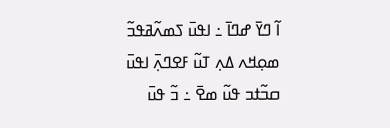ߊ߬ ߣߌ߫ ߝߣߊ߫ ߸ ߊߟߎ߫ ߖߘߍ߬ߥߟߏ߬ ߘߋ߲ߞߍ ߡߍ߲ ߠߎ߬ ߓߐߣߍ߲߫ ߊߟߎ߫ ߛߏ߬ߙߏ ߟߎ߬ ߘߐ߫ ߸ ߏ߬ ߟߎ߫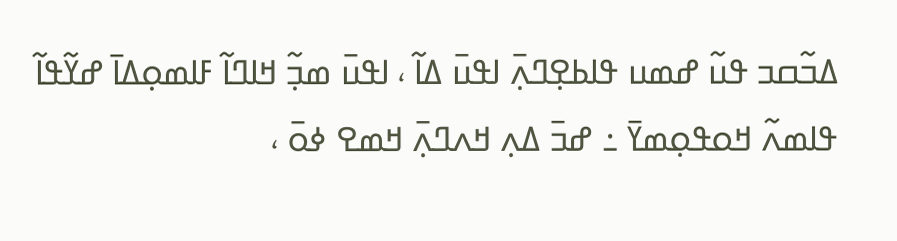ߡߏ߬ߛߏ ߟߎ߬ ߝߘߎ ߟߊߕߐ߲ߣߍ߲߫ ߊߟߎ߫ ߡߊ߬ ، ߊߟߎ߫ ߘߏ߲߬ ߞߊߣߊ߬ ߓߊߘߋ߲ߡߊ߫ ߝߌ߬ߟߊ߬ ߟߊߘߍ߬ ߞߋߟߋ߲ߘߌ߫ ߸ ߝߏ߫ ߡߍ߲ ߞߍߣߍ߲߫ ߞߘߐ ߦߋ߫ ،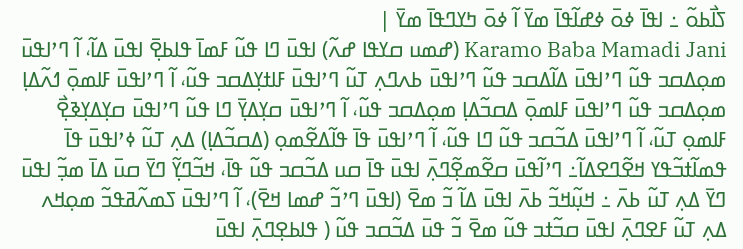ߖߊ߯ߕߋ߬ ߸ ߊߟߊ߫ ߦߋ߫ ߦߝߊ߬ߟߊ߫ ߘߌ߫ ߊ߬ ߦߋ߫ ߤߌߣߟߊ߫ ߘߌ߫ |
Karamo Baba Mamadi Jani (ߝߘߎ ߛߌߟߊ ߝߍ߬) ߊߟߎ߫ ߣߊ ߟߎ߬ ߓߘߊ߫ ߟߊߕߐ߲߫ ߊߟߎ߫ ߡߊ߬، ߊ߬ ߣߴߊߟߎ߫ ߘߋ߲ߡߛߏ ߟߎ߬ ߣߴߊߟߎ߫ ߡߊ߬ߡߛߏ ߟߎ߬ ߣߴߊߟߎ߫ ߕߍߣߍ߲ ߠߎ߬ ߣߴߊߟߎ߫ ߓߊߙߌ߲ߡߛߏ ߟߎ߬، ߊ߬ ߣߴߊߟߎ߫ ߓߊߘߋ߲߫ ߗߍ߬ߡߊ߲ ߘߋ߲ߡߛߏ ߟߎ߬ ߣߴߊߟߎ߫ ߓߊߘߋ߲߫ ߡߛߏ߬ߡߊ߲ ߘߋ߲ߡߛߏ ߟߎ߬، ߊ߬ ߣߴߊߟߎ߫ ߛߌ߲ߡߌ߲߫ ߣߊ ߟߎ߬ ߣߴߊߟߎ߫ ߛߌ߲ߡߌ߲ߢߐ߲߯ ߓߊߘߋ߲ ߠߎ߬، ߊ߬ ߣߴߊߟߎ߫ ߡߏ߬ߛߏ ߟߎ߬ ߣߊ ߟߎ߬، ߊ߬ ߣߴߊߟߎ߫ ߟߊ߫ ߟߊ߬ߡߐ߬ߘߋ߲ (ߡߛߏ߬ߡߊ߲) ߡߍ߲ ߠߎ߬ ߦߴߊߟߎ߫ ߟߊ߫ ߟߘߊ߬ߙߏ߬ߟߌ ߞߐ߬ߣߐߡߊ߬߸ ߣߴߊ߬ߟߎ߫ ߛߐ߬ߘߐ߲߬ߣߍ߲߫ ߊߟߎ߫ ߟߊ߫ ߛߎ ߡߏ߬ߛߏ ߟߎ߬ ߟߊ߫، ߞߏ߬ߣߌ߲߬ ߣߌ߫ ߛߎ߫ ߡߊ߫ ߘߏ߲߬ ߊߟߎ߫ ߣߌ߫ ߡߍ߲ ߠߎ߬ ߕߍ߫ ߸ ߞߎ߲߬ߞߏ߬ ߕߍ߫ ߊߟߎ߫ ߡߊ߬ ߏ߬ ߘߐ߫ (ߊߟߎ߫ ߣߴߏ߬ ߝߘߊ ߞߐ߫)، ߊ߬ ߣߴߊߟߎ߫ ߖߘߍ߬ߥߟߏ߬ ߘߋ߲ߞߍ ߡߍ߲ ߠߎ߬ ߓߐߣߍ߲߫ ߊߟߎ߫ ߛߏ߬ߙߏ ߟߎ߬ ߘߐ߫ ߏ߬ ߟߎ߫ ߡߏ߬ߛߏ ߟߎ߬ ( ߟߊߕߐ߲ߣߍ߲߫ ߊߟߎ߫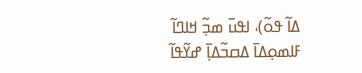ߡߊ߬ ߟߋ߬)، ߊߟߎ߫ ߘߏ߲߬ ߞߊߣߊ߬ ߓߊߘߋ߲ߡߊ߫ ߡߛߏ߬ߡߊ߲߫ ߝߌ߬ߟߊ߬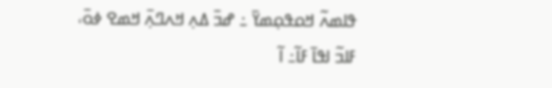ߟߊߘߍ߬ ߞߋߟߋ߲ߘߌ߫ ߸ ߝߏ߫ ߡߍ߲ ߞߍߣߍ߲߫ ߞߘߐ ߦߋ߫، ߓߊߏ߬ ߊߟߊ߫ ߓߊ߬߸ ߊ߬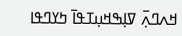ߞߍߣߍ߲߫ ߜߊ߲ߒߞߎ߲ߠߟߊ߫ ߤߌߣߟߊ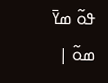ߟߋ߬ ߘߌ߫ ߘߋ߬ |